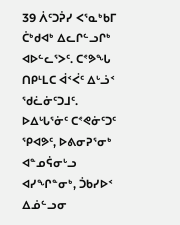39 ᐲᑦᑐᕉᓯ ᐸᕐᓇᒃᑲᒥ ᑖᒃᑯᐊᒃ ᐃᓚᒋᓪᓗᒋᒃ ᐊᐅᓪᓚᕐᐳᑦ. ᑕᕝᕗᖓ ᑎᑭᒻᒪᑕ ᐋᑉᐹᑦ ᐃᒡᓘᑉ ᖁᓛᓃᑦᑐᒧᑦ. ᐅᐃᒡᒐᕐᓃᑦ ᑕᕝᕙᓃᑦᑐᑦ ᕿᐊᕗᑦ, ᐅᕕᓂᕈᕐᓂᒃ ᐊᓐᓄᕌᓂᒡᓗ ᐊᓯᖏᓐᓂᒃ, ᑑᑲᓯᐅᑉ ᐃᓅᓪᓗᓂ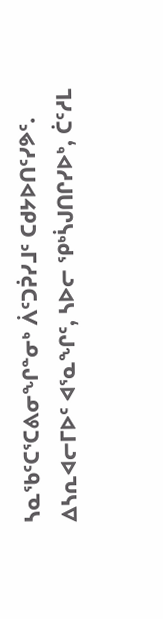ᓴᓇᖃᑦᑕᕐᑕᕕᓂᖏᓐᓂᒃ ᐲᑦᑐᕉᓯᒧᑦ ᑕᑯᔭᐅᑎᑦᓯᕗᑦ.
ᐃᓴᕆᐊᓕᒥᐅᑦ ᐊᕐᓇᖏᑦ, ᓴᐅᓕ ᕿᒃᓵᒍᑎᒋᓯᐅᒃ, ᑖᑦᓱᒪ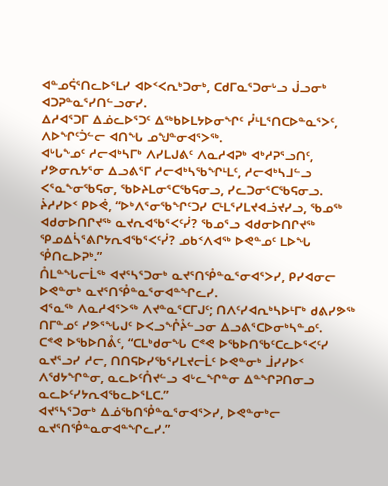ᐊᓐᓄᕌᕐᑎᓚᐅᕐᒪᓯ ᐊᐅᑉᐸᕆᒃᑐᓂᒃ, ᑕᑯᒥᓇᕐᑐᓂᒡᓗ ᒎᓗᓂᒃ ᐊᑐᕈᓐᓇᕐᓯᑎᓪᓗᓂᓯ.
ᐃᓱᐊᕐᑐᒥ ᐃᓅᓚᐅᕐᑐᑦ ᐃᖅᑲᐅᒪᔭᐅᓂᖏᑦ ᓮᒻᒪᕐᑎᑕᐅᓐᓇᕐᐳᑦ, ᐱᐅᖏᑦᑑᓪᓕ ᐊᑎᖓ ᓄᖑᓐᓂᐊᕐᐳᖅ.
ᐊᒡᒐᖕᓄᑦ ᓱᓕᐊᒃᓴᒥᒃ ᐱᓯᒪᒍᕕᑦ ᐱᓇᓱᐊᕈᒃ ᐊᒃᓱᕈᕐᓗᑎᑦ, ᓯᕗᓂᕆᔭᕐᓂ ᐃᓗᕕᕐᒥ ᓱᓕᐊᒃᓴᖃᖏᒻᒪᑦ, ᓱᓕᐊᒃᓴᒧᓪᓗ ᐸᕐᓇᖕᓂᖃᕋᓂ, ᖃᐅᔨᒪᓂᕐᑕᖃᕋᓂᓗ, ᓯᓚᑐᓂᕐᑕᖃᕋᓂᓗ.
ᔩᓱᓯᐅᑉ ᑭᐅᕚ, “ᐅᒃᐱᕐᓂᖃᖏᑦᑐᓯ ᑕᒻᒪᕐᓯᒪᔪᐊᓘᔪᓯᓗ, ᖃᓄᖅ ᐊᑯᓂᐅᑎᒋᔪᖅ ᓇᔪᕆᐊᖃᕐᐸᑦᓰ? ᖃᓄᕐᓗ ᐊᑯᓂᐅᑎᒋᔪᖅ ᕿᓄᐃᓵᕐᕕᒋᔭᕆᐊᖃᕐᐸᑦᓰ? ᓄᑲᑉᐱᐊᖅ ᐅᕙᓐᓄᑦ ᒪᐅᖓ ᕾᑎᓚᐅᕈᒃ.”
ᑍᒪᓐᖓᓕᒫᖅ ᐊᔪᕐᓴᕐᑐᓂᒃ ᓇᔪᕐᑎᕾᓐᓇᕐᓂᐊᕐᐳᓯ, ᑭᓯᐊᓂᓕ ᐅᕙᓐᓂᒃ ᓇᔪᕐᑎᕾᓐᓇᕐᓂᐊᓐᖏᓚᓯ.
ᐊᕐᓇᖅ ᐱᓇᓱᐊᕐᐳᖅ ᐱᔪᓐᓇᕐᑕᒥᒍᑦ; ᑎᐱᑦᓯᐊᕆᒃᓴᐅᒻᒥᒃ ᑯᕕᓯᕗᖅ ᑎᒥᓐᓄᑦ ᓯᕗᕐᖓᒍᑦ ᐅᐸᓗᖕᒊᔧᓪᓗᓂ ᐃᓗᕕᕐᑕᐅᓂᒃᓴᓐᓄᑦ.
ᑕᕝᕙ ᐅᖃᐅᑎᕔᑦ, “ᑕᒪᒃᑯᓂᖓ ᑕᕝᕙ ᐅᖃᐅᑎᖃᑦᑕᓚᐅᕐᐸᑦᓯ ᓇᔪᕐᓗᓯ ᓱᓕ, ᑎᑎᕋᐅᓯᖃᕐᓯᒪᔪᓕᒫᑦ ᐅᕙᓐᓂᒃ ᒨᓯᓯᐅᑉ ᐱᖁᔭᖏᓐᓂ, ᓇᓚᐅᑦᑍᔪᓪᓗ ᐊᒡᓚᖏᓐᓂ ᐃᓐᖏᕈᑎᓂᓗ ᓇᓚᐅᑦᓯᔭᕆᐊᖃᓚᐅᕐᒪᑕ.”
ᐊᔪᕐᓴᕐᑐᓂᒃ ᐃᓅᖃᑎᕾᓐᓇᕐᓂᐊᕐᐳᓯ, ᐅᕙᓐᓂᒃᓕ ᓇᔪᕐᑎᕾᓐᓇᓂᐊᓐᖏᓚᓯ.”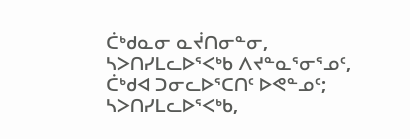ᑖᒃᑯᓇᓂ ᓇᔫᑎᓂᓐᓂ, ᓴᐳᑎᓯᒪᓚᐅᕐᐸᒃᑲ ᐱᔪᓐᓇᕐᓂᕐᓄᑦ, ᑖᒃᑯᐊ ᑐᓂᓚᐅᕐᑕᑎᑦ ᐅᕙᓐᓄᑦ; ᓴᐳᑎᓯᒪᓚᐅᕐᐸᒃᑲ,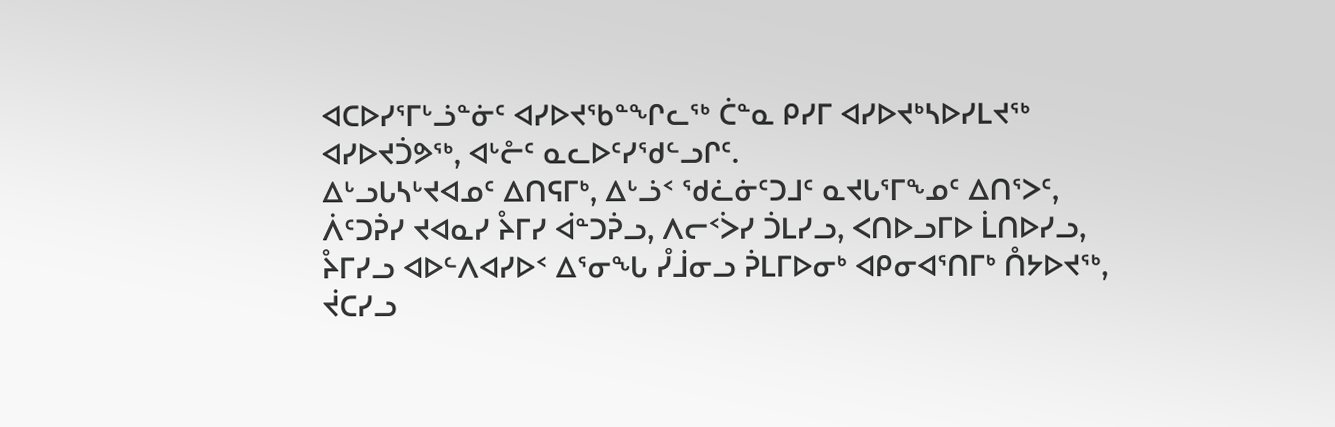ᐊᑕᐅᓯᕐᒥᒡᓘᓐᓃᑦ ᐊᓯᐅᔪᖃᓐᖏᓚᖅ ᑖᓐᓇ ᑭᓯᒥ ᐊᓯᐅᔪᒃᓴᐅᓯᒪᔪᖅ ᐊᓯᐅᔪᑑᕗᖅ, ᐊᒡᓔᑦ ᓇᓚᐅᑦᓯᖁᓪᓗᒋᑦ.
ᐃᒡᓗᒐᓴᒡᔪᐊᓄᑦ ᐃᑎᕋᒥᒃ, ᐃᒡᓘᑉ ᖁᓛᓃᑦᑐᒧᑦ ᓇᔪᒐᕐᒥᖕᓄᑦ ᐃᑎᕐᐳᑦ, ᐲᑦᑐᕉᓯ ᔪᐊᓇᓯ ᔧᒥᓯ ᐋᓐᑐᕉᓗ, ᐱᓕᑉᐴᓯ ᑑᒪᓯᓗ, ᐸᑎᐅᓗᒥᐅ ᒫᑎᐅᓯᓗ, ᔧᒥᓯᓗ ᐊᐅᓪᐱᐊᓯᐅᑉ ᐃᕐᓂᖓ ᓮᒨᓂᓗ ᕉᒪᒥᐅᓂᒃ ᐊᑭᓂᐊᕐᑎᒥᒃ ᑍᔭᐅᔪᖅ, ᔫᑕᓯᓗ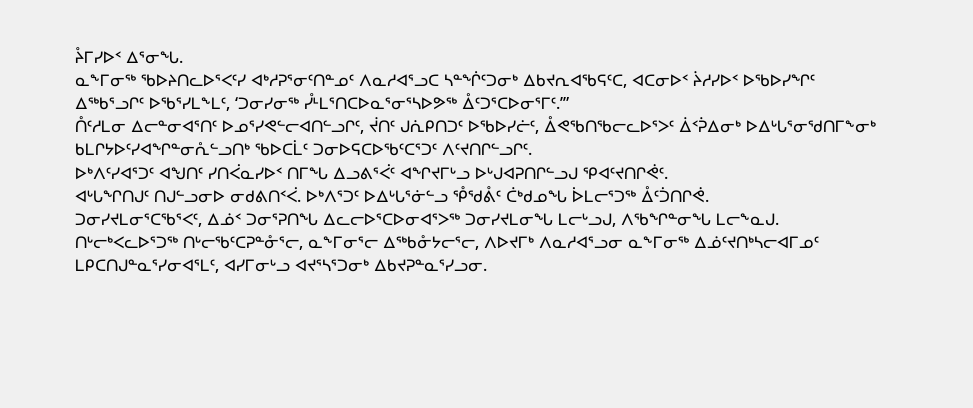ᔧᒥᓯᐅᑉ ᐃᕐᓂᖓ.
ᓇᖕᒥᓂᖅ ᖃᐅᔨᑎᓚᐅᕐᐸᑦᓯ ᐊᒃᓱᕈᕐᓂᑦᑎᓐᓄᑦ ᐱᓇᓱᐊᕐᓗᑕ ᓴᓐᖐᑦᑐᓂᒃ ᐃᑲᔪᕆᐊᖃᕋᑦᑕ, ᐊᑕᓂᐅᑉ ᔩᓱᓯᐅᑉ ᐅᖃᐅᓯᖏᑦ ᐃᖅᑲᕐᓗᒋᑦ ᐅᖃᕐᓯᒪᖕᒪᑦ, ‘ᑐᓂᓯᓂᖅ ᓮᒻᒪᕐᑎᑕᐅᓇᕐᓂᕐᓴᐅᕗᖅ ᐂᑦᑐᕐᑕᐅᓂᕐᒥᑦ.’”
ᑍᑦᓱᒪᓂ ᐃᓕᓐᓂᐊᕐᑎᑦ ᐅᓄᕐᓯᕙᓪᓕᐊᑎᓪᓗᒋᑦ, ᔫᑎᑦ ᒍᕇᑭᑎᑐᑦ ᐅᖃᐅᓯᓖᑦ, ᐂᕙᖃᑎᖃᓕᓚᐅᕐᐳᑦ ᐄᑉᕉᐃᓂᒃ ᐅᐃᒡᒐᕐᓂᖁᑎᒥᖕᓂᒃ ᑲᒪᒋᔭᐅᑦᓯᐊᖏᓐᓂᕅᓪᓗᑎᒃ ᖃᐅᑕᒫᑦ ᑐᓂᐅᕋᑕᐅᖃᑦᑕᕐᑐᑦ ᐱᑦᔪᑎᒋᓪᓗᒋᑦ.
ᐅᒃᐱᑦᓯᐊᕐᑐᑦ ᐊᖑᑎᑦ ᓯᑎᐹᓇᓯᐅᑉ ᑎᒥᖓ ᐃᓗᕕᕐᐹᑦ ᐊᖏᔪᒥᒡᓗ ᐅᒡᒍᐊᕈᑎᒋᓪᓗᒍ ᕿᐊᑦᔪᑎᒋᕚᑦ.
ᐊᒡᒐᖏᑎᒍᑦ ᑎᒍᓪᓗᓂᐅ ᓂᑯᕕᑎᑉᐹ. ᐅᒃᐱᕐᑐᑦ ᐅᐃᒡᒐᕐᓃᓪᓗ ᕾᖁᕔᑦ ᑖᒃᑯᓄᖓ ᐆᒪᓕᕐᑐᖅ ᐂᑦᑑᑎᒋᕚ.
ᑐᓂᓯᔪᒪᓂᕐᑕᖃᕐᐸᑦ, ᐃᓅᑉ ᑐᓂᕐᕈᑎᖓ ᐃᓚᓕᐅᕐᑕᐅᓂᐊᕐᐳᖅ ᑐᓂᓯᔪᒪᓂᖓ ᒪᓕᒡᓗᒍ, ᐱᖃᖏᓐᓂᖓ ᒪᓕᖕᓇᒍ.
ᑎᒡᓕᒃᐸᓚᐅᕐᑐᖅ ᑎᒡᓕᖃᑦᑕᕈᓐᓁᕐᓕ, ᓇᖕᒥᓂᕐᓕ ᐃᖅᑲᓁᔭᓕᕐᓕ, ᐱᐅᔪᒥᒃ ᐱᓇᓱᐊᕐᓗᓂ ᓇᖕᒥᓂᖅ ᐃᓅᑦᔪᑎᒃᓴᓕᐊᒥᓄᑦ ᒪᑭᑕᑎᒍᓐᓇᕐᓯᓂᐊᕐᒪᑦ, ᐊᓯᒥᓂᒡᓗ ᐊᔪᕐᓴᕐᑐᓂᒃ ᐃᑲᔪᕈᓐᓇᕐᓯᓗᓂ.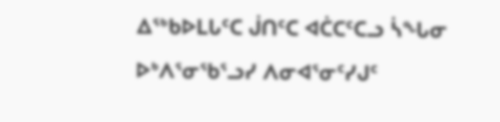ᐃᖅᑲᐅᒪᒐᑦᑕ ᒎᑎᑦᑕ ᐊᑖᑕᑦᑕᓗ ᓵᖓᓂ ᐅᒃᐱᕐᓂᖃᕐᓗᓯ ᐱᓂᐊᕐᓂᑦᓯᒍᑦ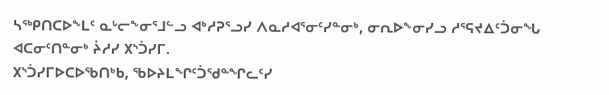ᓴᖅᑭᑎᑕᐅᖕᒪᑦ ᓇᒡᓕᖕᓂᕐᒧᓪᓗ ᐊᒃᓱᕈᕐᓗᓯ ᐱᓇᓱᐊᕐᓂᑦᓯᓐᓂᒃ, ᓂᕆᐅᖕᓂᓯᓗ ᓱᕐᕋᔪᐃᑦᑑᓂᖓ ᐊᑕᓂᑦᑎᓐᓂᒃ ᔩᓱᓯ ᙭ᔅᑑᓯᒥ.
᙭ᔅᑑᓯᒥᐅᑕᐅᖃᑎᒃᑲ, ᖃᐅᔨᒪᖏᑦᑑᖁᓐᖏᓚᑦᓯ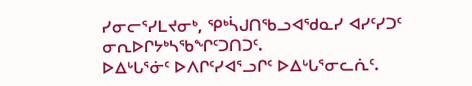ᓯᓂᓕᕐᓯᒪᔪᓂᒃ, ᕿᒃᓵᒍᑎᖃᓗᐊᖁᓇᓯ ᐊᓯᑦᓯᑐᑦ ᓂᕆᐅᒋᔭᒃᓴᖃᖏᑦᑐᑎᑐᑦ.
ᐅᐃᒡᒐᕐᓃᑦ ᐅᐱᒋᑦᓯᐊᕐᓗᒋᑦ ᐅᐃᒡᒐᕐᓂᓚᕇᑦ.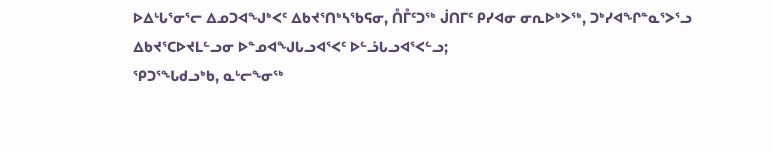ᐅᐃᒡᒐᕐᓂᕐᓕ ᐃᓄᑐᐊᖑᒃᐸᑦ ᐃᑲᔪᕐᑎᒃᓴᖃᕋᓂ, ᑍᒤᑦᑐᖅ ᒎᑎᒥᑦ ᑭᓯᐊᓂ ᓂᕆᐅᒃᐳᖅ, ᑐᒃᓯᐊᖏᓐᓇᕐᐳᕐᓗ ᐃᑲᔪᕐᑕᐅᔪᒪᓪᓗᓂ ᐅᓐᓄᐊᖑᒐᓗᐊᕐᐸᑦ ᐅᓪᓘᒐᓗᐊᕐᐸᓪᓗ;
ᕿᑐᕐᖓᑯᓗᒃᑲ, ᓇᒡᓕᖕᓂᖅ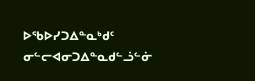ᐅᖃᐅᓯᑐᐃᓐᓇᒃᑯᑦ ᓂᓪᓕᐊᓂᑐᐃᓐᓇᑯᓪᓘᓪᓃ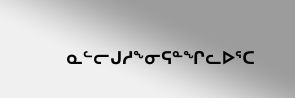ᓇᓪᓕᒍᓱᖕᓂᕋᓐᖏᓚᐅᕐᑕ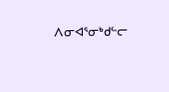ᐱᓂᐊᕐᓂᒃᑯᓪᓕ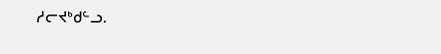ᓱᓕᔪᒃᑯᓪᓗ.